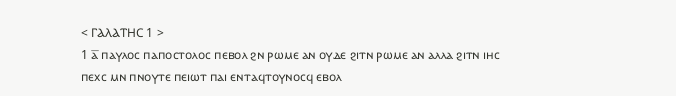< ⲄⲀⲖⲀⲦⲎⲤ 1 >
1 ⲁ̅ ⲡⲁⲩⲗⲟⲥ ⲡⲁⲡⲟⲥⲧⲟⲗⲟⲥ ⲡⲉⲃⲟⲗ ϩⲛ ⲣⲱⲙⲉ ⲁⲛ ⲟⲩⲇⲉ ϩⲓⲧⲛ ⲣⲱⲙⲉ ⲁⲛ ⲁⲗⲗⲁ ϩⲓⲧⲛ ⲓⲏⲥ ⲡⲉⲭⲥ ⲙⲛ ⲡⲛⲟⲩⲧⲉ ⲡⲉⲓⲱⲧ ⲡⲁⲓ ⲉⲛⲧⲁϥⲧⲟⲩⲛⲟⲥϥ ⲉⲃⲟⲗ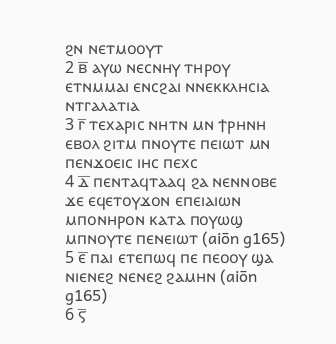ϩⲛ ⲛⲉⲧⲙⲟⲟⲩⲧ
2 ⲃ̅ ⲁⲩⲱ ⲛⲉⲥⲛⲏⲩ ⲧⲏⲣⲟⲩ ⲉⲧⲛⲙⲙⲁⲓ ⲉⲛⲥϩⲁⲓ ⲛⲛⲉⲕⲕⲗⲏⲥⲓⲁ ⲛⲧⲅⲁⲗⲁⲧⲓⲁ
3 ⲅ̅ ⲧⲉⲭⲁⲣⲓⲥ ⲛⲏⲧⲛ ⲙⲛ ϯⲣⲏⲛⲏ ⲉⲃⲟⲗ ϩⲓⲧⲙ ⲡⲛⲟⲩⲧⲉ ⲡⲉⲓⲱⲧ ⲙⲛ ⲡⲉⲛϫⲟⲉⲓⲥ ⲓⲏⲥ ⲡⲉⲭⲥ
4 ⲇ̅ ⲡⲉⲛⲧⲁϥⲧⲁⲁϥ ϩⲁ ⲛⲉⲛⲛⲟⲃⲉ ϫⲉ ⲉϥⲉⲧⲟⲩϫⲟⲛ ⲉⲡⲉⲓⲁⲓⲱⲛ ⲙⲡⲟⲛⲏⲣⲟⲛ ⲕⲁⲧⲁ ⲡⲟⲩⲱϣ ⲙⲡⲛⲟⲩⲧⲉ ⲡⲉⲛⲉⲓⲱⲧ (aiōn g165)
5 ⲉ̅ ⲡⲁⲓ ⲉⲧⲉⲡⲱϥ ⲡⲉ ⲡⲉⲟⲟⲩ ϣⲁ ⲛⲓⲉⲛⲉϩ ⲛⲉⲛⲉϩ ϩⲁⲙⲏⲛ (aiōn g165)
6 ⲋ̅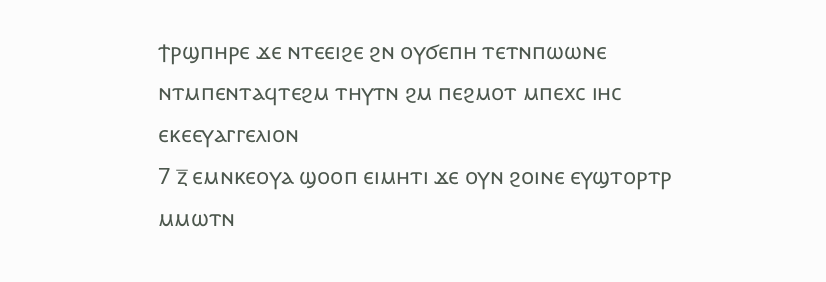ϯⲣϣⲡⲏⲣⲉ ϫⲉ ⲛⲧⲉⲉⲓϩⲉ ϩⲛ ⲟⲩϭⲉⲡⲏ ⲧⲉⲧⲛⲡⲱⲱⲛⲉ ⲛⲧⲙⲡⲉⲛⲧⲁϥⲧⲉϩⲙ ⲧⲏⲩⲧⲛ ϩⲙ ⲡⲉϩⲙⲟⲧ ⲙⲡⲉⲭⲥ ⲓⲏⲥ ⲉⲕⲉⲉⲩⲁⲅⲅⲉⲗⲓⲟⲛ
7 ⲍ̅ ⲉⲙⲛⲕⲉⲟⲩⲁ ϣⲟⲟⲡ ⲉⲓⲙⲏⲧⲓ ϫⲉ ⲟⲩⲛ ϩⲟⲓⲛⲉ ⲉⲩϣⲧⲟⲣⲧⲣ ⲙⲙⲱⲧⲛ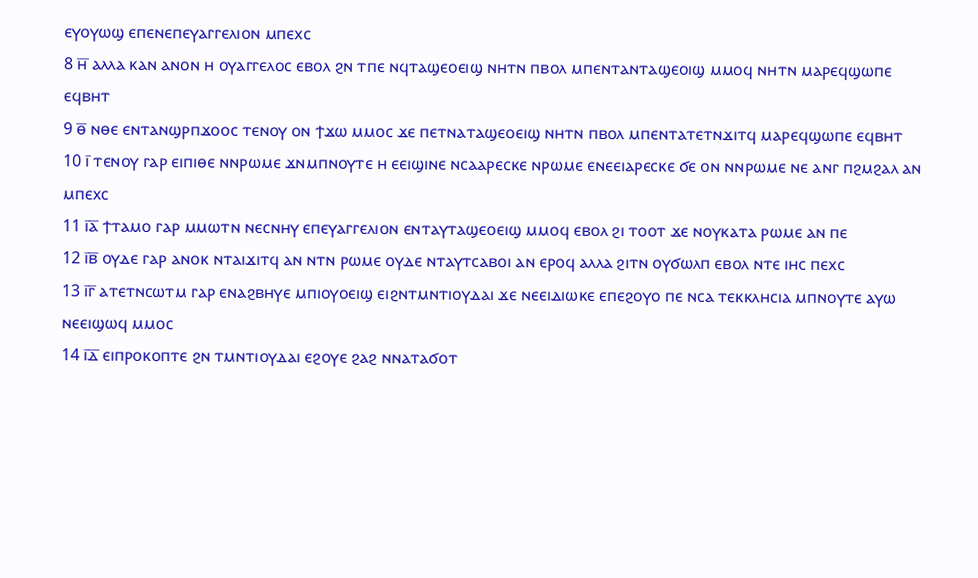ⲉⲩⲟⲩⲱϣ ⲉⲡⲉⲛⲉⲡⲉⲩⲁⲅⲅⲉⲗⲓⲟⲛ ⲙⲡⲉⲭⲥ
8 ⲏ̅ ⲁⲗⲗⲁ ⲕⲁⲛ ⲁⲛⲟⲛ ⲏ ⲟⲩⲁⲅⲅⲉⲗⲟⲥ ⲉⲃⲟⲗ ϩⲛ ⲧⲡⲉ ⲛϥⲧⲁϣⲉⲟⲉⲓϣ ⲛⲏⲧⲛ ⲡⲃⲟⲗ ⲙⲡⲉⲛⲧⲁⲛⲧⲁϣⲉⲟⲓϣ ⲙⲙⲟϥ ⲛⲏⲧⲛ ⲙⲁⲣⲉϥϣⲱⲡⲉ ⲉϥⲃⲏⲧ
9 ⲑ̅ ⲛⲑⲉ ⲉⲛⲧⲁⲛϣⲣⲡϫⲟⲟⲥ ⲧⲉⲛⲟⲩ ⲟⲛ ϯϫⲱ ⲙⲙⲟⲥ ϫⲉ ⲡⲉⲧⲛⲁⲧⲁϣⲉⲟⲉⲓϣ ⲛⲏⲧⲛ ⲡⲃⲟⲗ ⲙⲡⲉⲛⲧⲁⲧⲉⲧⲛϫⲓⲧϥ ⲙⲁⲣⲉϥϣⲱⲡⲉ ⲉϥⲃⲏⲧ
10 ⲓ̅ ⲧⲉⲛⲟⲩ ⲅⲁⲣ ⲉⲓⲡⲓⲑⲉ ⲛⲛⲣⲱⲙⲉ ϫⲛⲙⲡⲛⲟⲩⲧⲉ ⲏ ⲉⲉⲓϣⲓⲛⲉ ⲛⲥⲁⲁⲣⲉⲥⲕⲉ ⲛⲣⲱⲙⲉ ⲉⲛⲉⲉⲓⲁⲣⲉⲥⲕⲉ ϭⲉ ⲟⲛ ⲛⲛⲣⲱⲙⲉ ⲛⲉ ⲁⲛⲅ ⲡϩⲙϩⲁⲗ ⲁⲛ ⲙⲡⲉⲭⲥ
11 ⲓ̅ⲁ̅ ϯⲧⲁⲙⲟ ⲅⲁⲣ ⲙⲙⲱⲧⲛ ⲛⲉⲥⲛⲏⲩ ⲉⲡⲉⲩⲁⲅⲅⲉⲗⲓⲟⲛ ⲉⲛⲧⲁⲩⲧⲁϣⲉⲟⲉⲓϣ ⲙⲙⲟϥ ⲉⲃⲟⲗ ϩⲓ ⲧⲟⲟⲧ ϫⲉ ⲛⲟⲩⲕⲁⲧⲁ ⲣⲱⲙⲉ ⲁⲛ ⲡⲉ
12 ⲓ̅ⲃ̅ ⲟⲩⲇⲉ ⲅⲁⲣ ⲁⲛⲟⲕ ⲛⲧⲁⲓϫⲓⲧϥ ⲁⲛ ⲛⲧⲛ ⲣⲱⲙⲉ ⲟⲩⲇⲉ ⲛⲧⲁⲩⲧⲥⲁⲃⲟⲓ ⲁⲛ ⲉⲣⲟϥ ⲁⲗⲗⲁ ϩⲓⲧⲛ ⲟⲩϭⲱⲗⲡ ⲉⲃⲟⲗ ⲛⲧⲉ ⲓⲏⲥ ⲡⲉⲭⲥ
13 ⲓ̅ⲅ̅ ⲁⲧⲉⲧⲛⲥⲱⲧⲙ ⲅⲁⲣ ⲉⲛⲁϩⲃⲏⲩⲉ ⲙⲡⲓⲟⲩⲟⲉⲓϣ ⲉⲓϩⲛⲧⲙⲛⲧⲓⲟⲩⲇⲁⲓ ϫⲉ ⲛⲉⲉⲓⲇⲓⲱⲕⲉ ⲉⲡⲉϩⲟⲩⲟ ⲡⲉ ⲛⲥⲁ ⲧⲉⲕⲕⲗⲏⲥⲓⲁ ⲙⲡⲛⲟⲩⲧⲉ ⲁⲩⲱ ⲛⲉⲉⲓϣⲱϥ ⲙⲙⲟⲥ
14 ⲓ̅ⲇ̅ ⲉⲓⲡⲣⲟⲕⲟⲡⲧⲉ ϩⲛ ⲧⲙⲛⲧⲓⲟⲩⲇⲁⲓ ⲉϩⲟⲩⲉ ϩⲁϩ ⲛⲛⲁⲧⲁϭⲟⲧ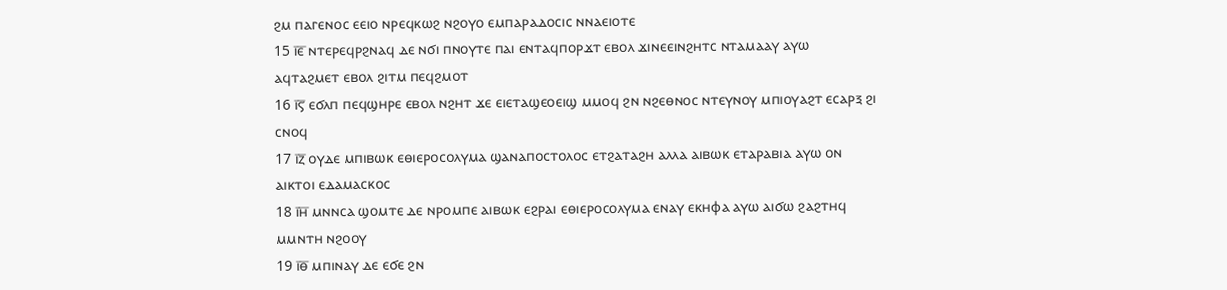ϩⲙ ⲡⲁⲅⲉⲛⲟⲥ ⲉⲉⲓⲟ ⲛⲣⲉϥⲕⲱϩ ⲛϩⲟⲩⲟ ⲉⲙⲡⲁⲣⲁⲇⲟⲥⲓⲥ ⲛⲛⲁⲉⲓⲟⲧⲉ
15 ⲓ̅ⲉ̅ ⲛⲧⲉⲣⲉϥⲣϩⲛⲁϥ ⲇⲉ ⲛϭⲓ ⲡⲛⲟⲩⲧⲉ ⲡⲁⲓ ⲉⲛⲧⲁϥⲡⲟⲣϫⲧ ⲉⲃⲟⲗ ϫⲓⲛⲉⲉⲓⲛϩⲏⲧⲥ ⲛⲧⲁⲙⲁⲁⲩ ⲁⲩⲱ ⲁϥⲧⲁϩⲙⲉⲧ ⲉⲃⲟⲗ ϩⲓⲧⲙ ⲡⲉϥϩⲙⲟⲧ
16 ⲓ̅ⲋ̅ ⲉϭⲗⲡ ⲡⲉϥϣⲏⲣⲉ ⲉⲃⲟⲗ ⲛϩⲏⲧ ϫⲉ ⲉⲓⲉⲧⲁϣⲉⲟⲉⲓϣ ⲙⲙⲟϥ ϩⲛ ⲛϩⲉⲑⲛⲟⲥ ⲛⲧⲉⲩⲛⲟⲩ ⲙⲡⲓⲟⲩⲁϩⲧ ⲉⲥⲁⲣⲝ ϩⲓ ⲥⲛⲟϥ
17 ⲓ̅ⲍ̅ ⲟⲩⲇⲉ ⲙⲡⲓⲃⲱⲕ ⲉⲑⲓⲉⲣⲟⲥⲟⲗⲩⲙⲁ ϣⲁⲛⲁⲡⲟⲥⲧⲟⲗⲟⲥ ⲉⲧϩⲁⲧⲁϩⲏ ⲁⲗⲗⲁ ⲁⲓⲃⲱⲕ ⲉⲧⲁⲣⲁⲃⲓⲁ ⲁⲩⲱ ⲟⲛ ⲁⲓⲕⲧⲟⲓ ⲉⲇⲁⲙⲁⲥⲕⲟⲥ
18 ⲓ̅ⲏ̅ ⲙⲛⲛⲥⲁ ϣⲟⲙⲧⲉ ⲇⲉ ⲛⲣⲟⲙⲡⲉ ⲁⲓⲃⲱⲕ ⲉϩⲣⲁⲓ ⲉⲑⲓⲉⲣⲟⲥⲟⲗⲩⲙⲁ ⲉⲛⲁⲩ ⲉⲕⲏⲫⲁ ⲁⲩⲱ ⲁⲓϭⲱ ϩⲁϩⲧⲏϥ ⲙⲙⲛⲧⲏ ⲛϩⲟⲟⲩ
19 ⲓ̅ⲑ̅ ⲙⲡⲓⲛⲁⲩ ⲇⲉ ⲉϭⲉ ϩⲛ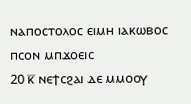ⲛⲁⲡⲟⲥⲧⲟⲗⲟⲥ ⲉⲓⲙⲏ ⲓⲁⲕⲱⲃⲟⲥ ⲡⲥⲟⲛ ⲙⲡϫⲟⲉⲓⲥ
20 ⲕ̅ ⲛⲉϯⲥϩⲁⲓ ⲇⲉ ⲙⲙⲟⲟⲩ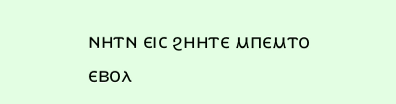ⲛⲏⲧⲛ ⲉⲓⲥ ϩⲏⲏⲧⲉ ⲙⲡⲉⲙⲧⲟ ⲉⲃⲟⲗ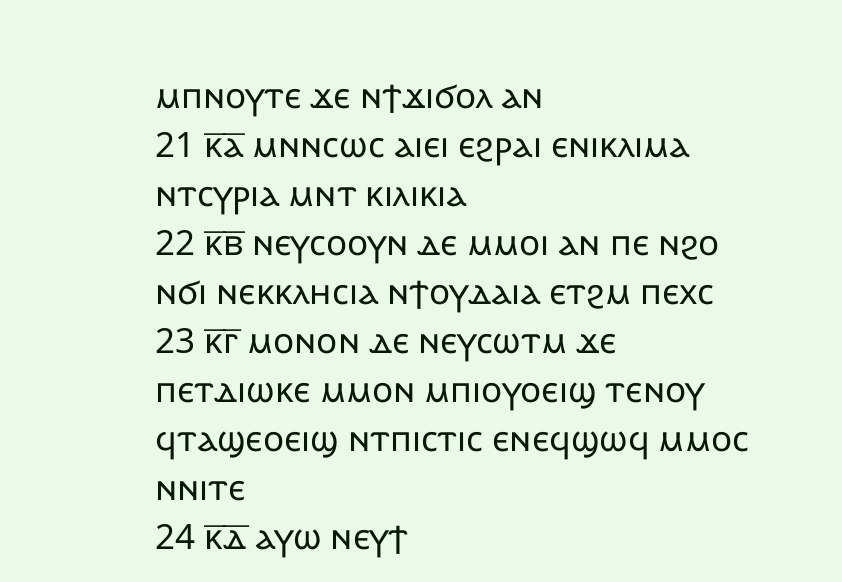ⲙⲡⲛⲟⲩⲧⲉ ϫⲉ ⲛϯϫⲓϭⲟⲗ ⲁⲛ
21 ⲕ̅ⲁ̅ ⲙⲛⲛⲥⲱⲥ ⲁⲓⲉⲓ ⲉϩⲣⲁⲓ ⲉⲛⲓⲕⲗⲓⲙⲁ ⲛⲧⲥⲩⲣⲓⲁ ⲙⲛⲧ ⲕⲓⲗⲓⲕⲓⲁ
22 ⲕ̅ⲃ̅ ⲛⲉⲩⲥⲟⲟⲩⲛ ⲇⲉ ⲙⲙⲟⲓ ⲁⲛ ⲡⲉ ⲛϩⲟ ⲛϭⲓ ⲛⲉⲕⲕⲗⲏⲥⲓⲁ ⲛϯⲟⲩⲇⲁⲓⲁ ⲉⲧϩⲙ ⲡⲉⲭⲥ
23 ⲕ̅ⲅ̅ ⲙⲟⲛⲟⲛ ⲇⲉ ⲛⲉⲩⲥⲱⲧⲙ ϫⲉ ⲡⲉⲧⲇⲓⲱⲕⲉ ⲙⲙⲟⲛ ⲙⲡⲓⲟⲩⲟⲉⲓϣ ⲧⲉⲛⲟⲩ ϥⲧⲁϣⲉⲟⲉⲓϣ ⲛⲧⲡⲓⲥⲧⲓⲥ ⲉⲛⲉϥϣⲱϥ ⲙⲙⲟⲥ ⲛⲛⲓⲧⲉ
24 ⲕ̅ⲇ̅ ⲁⲩⲱ ⲛⲉⲩϯ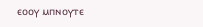ⲉⲟⲟⲩ ⲙⲡⲛⲟⲩⲧⲉ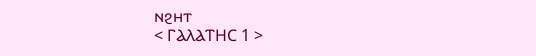ⲛϩⲏⲧ
< ⲄⲀⲖⲀⲦⲎⲤ 1 >